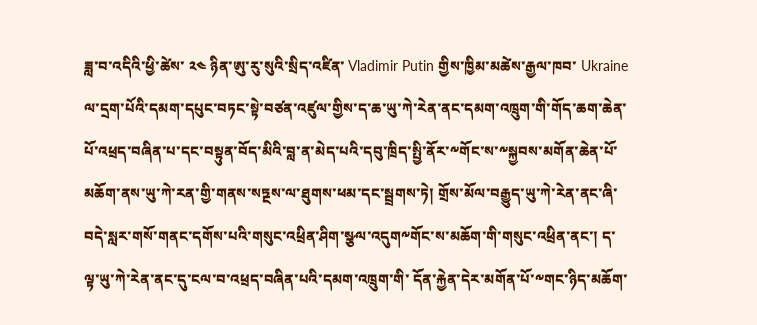ཟླ་བ་འདིའི་ཕྱི་ཚེས་ ༢༤ ཉིན་ཨུ་རུ་སུའི་སྲིད་འཛིན་ Vladimir Putin གྱིས་ཁྱིམ་མཚེས་རྒྱལ་ཁབ་ Ukraine ལ་དྲག་པོའི་དམག་དཔུང་བཏང་སྟེ་བཙན་འཛུལ་གྱིས་ད་ཆ་ཡུ་ཀེ་རེན་ནང་དམག་འཁྲུག་གི་གོད་ཆག་ཆེན་པོ་འཕྲད་བཞིན་པ་དང་བསྟུན་བོད་མིའི་བླ་ན་མེད་པའི་དབུ་ཁྲིད་སྤྱི་ནོར་༸གོང་ས་༸སྐྱབས་མགོན་ཆེན་པོ་མཆོག་ནས་ཡུ་ཀེ་རན་གྱི་གནས་སཏྔས་ལ་ཐུགས་ཕམ་དང་སྦྲགས་ཏེ། གྲོས་མོལ་བརྒྱུད་ཡུ་ཀེ་རེན་ནང་ཞི་བདེ་སླར་གསོ་གནང་དགོས་པའི་གསུང་འཕྲིན་ཤིག་སྩལ་འདུག༸གོང་ས་མཆོག་གི་གསུང་འཕྲིན་ནང་། ད་ལྟ་ཡུ་ཀེ་རེན་ནང་དུ་ངལ་བ་འཕྲད་བཞིན་པའི་དམག་འཁྲུག་གི་ དོན་རྐྱེན་དེར་མགོན་པོ་༸གང་ཉིད་མཆོག་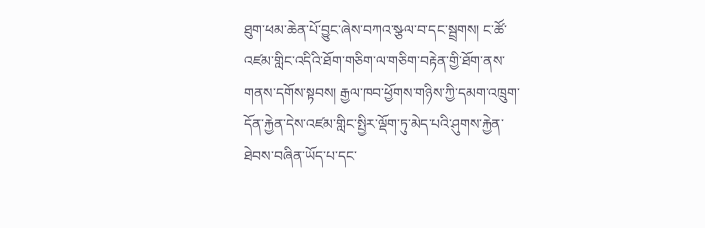ཐུག་ཕམ་ཆེན་པོ་བྱུང་ཞེས་བཀའ་སྩལ་བ་དང་སྦྲགས། ང་ཚོ་འཛམ་གླིང་འདིའི་ཐོག་གཅིག་ལ་གཅིག་བརྟེན་གྱི་ཐོག་ནས་གནས་དགོས་སྟབས། རྒྱལ་ཁབ་ཕྱོགས་གཉིས་ཀྱི་དམག་འཁྲུག་དོན་རྐྱེན་དེས་འཛམ་གླིང་སྤྱིར་ལྡོག་ཏུ་མེད་པའི་ཤུགས་རྐྱེན་ཐེབས་བཞིན་ཡོད་པ་དང་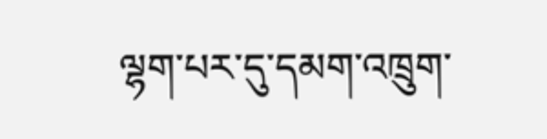ལྷག་པར་དུ་དམག་འཁྲུག་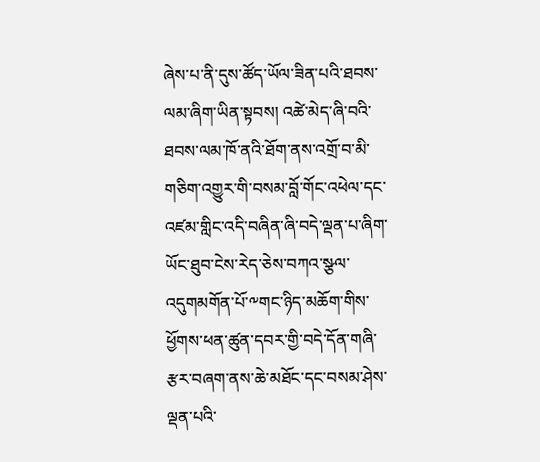ཞེས་པ་ནི་དུས་ཚོད་ཡོལ་ཟིན་པའི་ཐབས་ལམ་ཞིག་ཡིན་སྟབས། འཚེ་མེད་ཞི་བའི་ཐབས་ལམ་ཁོ་ནའི་ཐོག་ནས་འགྲོ་བ་མི་གཅིག་འགྱུར་གི་བསམ་བློ་གོང་འཕེལ་དང་འཛམ་གླིང་འདི་བཞིན་ཞི་བདེ་ལྡན་པ་ཞིག་ཡོང་ཐུབ་ངེས་རེད་ཅེས་བཀའ་སྩལ་འདུགམགོན་པོ་༸གང་ཉིད་མཆོག་གིས་ཕྱོགས་ཕན་ཚུན་དབར་གྱི་བདེ་དོན་གཞི་རྩར་བཞག་ནས་ཆེ་མཐོང་དང་བསམ་ཤེས་ལྡན་པའི་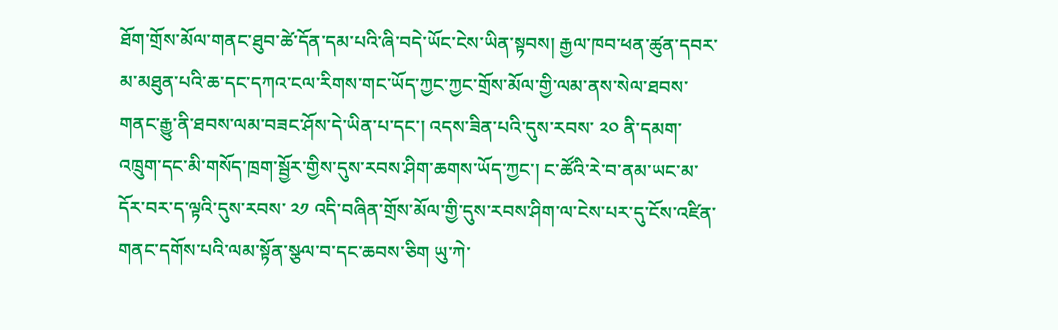ཐོག་གྲོས་མོལ་གནང་ཐུབ་ཚེ་དོན་དམ་པའི་ཞི་བདེ་ཡོང་ངེས་ཡིན་སྟབས། རྒྱལ་ཁབ་ཕན་ཚུན་དབར་མ་མཐུན་པའི་ཆ་དང་དཀའ་ངལ་རིགས་གང་ཡོད་ཀྱང་ཀྱང་གྲོས་མོལ་གྱི་ལམ་ནས་སེལ་ཐབས་གནང་རྒྱུ་ནི་ཐབས་ལམ་བཟང་ཤོས་དེ་ཡིན་པ་དང་། འདས་ཟིན་པའི་དུས་རབས་ ༢༠ ནི་དམག་འཁྲུག་དང་མི་གསོད་ཁྲག་སྦྱོར་གྱིས་དུས་རབས་ཤིག་ཆགས་ཡོད་ཀྱང་། ང་ཚོའི་རེ་བ་ནམ་ཡང་མ་དོར་བར་ད་ལྟའི་དུས་རབས་ ༢༡ འདི་བཞིན་གྲོས་མོལ་གྱི་དུས་རབས་ཤིག་ལ་ངེས་པར་དུ་ངོས་འཛིན་གནང་དགོས་པའི་ལམ་སྟོན་སྩལ་བ་དང་ཆབས་ཅིག ཡུ་ཀེ་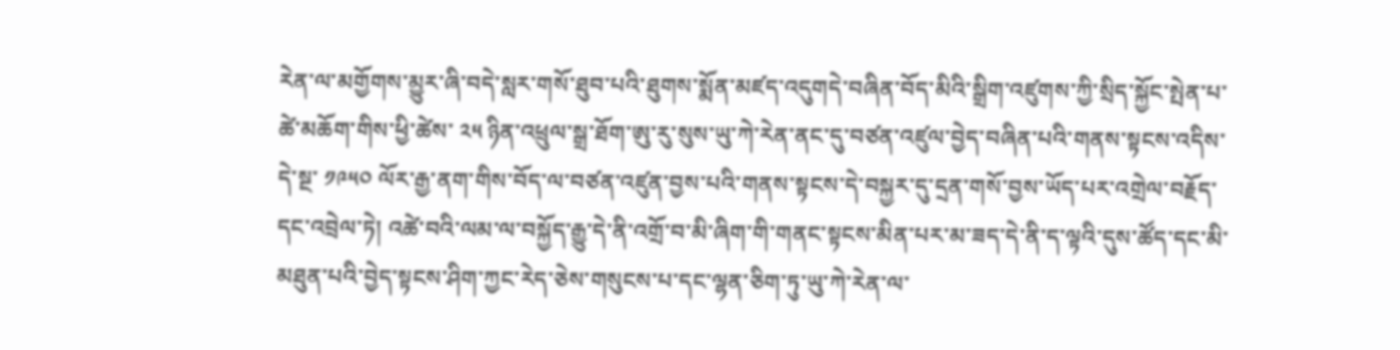རེན་ལ་མགྱོགས་མྱུར་ཞི་བདེ་སླར་གསོ་ཐུབ་པའི་ཐུགས་སྨོན་མཛད་འདུགདེ་བཞིན་བོད་མིའི་སྒྲིག་འཛུགས་ཀྱི་སྲིད་སྐྱོང་སྤེན་པ་ཚེ་མཆོག་གིས་ཕྱི་ཚེས་ ༢༥ ཉིན་འཕྲུལ་སྒྲ་ཐོག་ཨུ་རུ་སུས་ཡུ་ཀེ་རེན་ནང་དུ་བཙན་འཛུལ་བྱེད་བཞིན་པའི་གནས་སྟངས་འདིས་དེ་སྔ་ ༡༩༥༠ ལོར་རྒྱ་ནག་གིས་བོད་ལ་བཙན་འཛུན་བྱས་པའི་གནས་སྟངས་དེ་བསྐྱར་དུ་དྲན་གསོ་བྱས་ཡོད་པར་འགྲེལ་བརྗོད་དང་འབྲེལ་ཏེ། འཚེ་བའི་ལམ་ལ་བསྐྱོད་རྒྱུ་དེ་ནི་འགྲོ་བ་མི་ཞིག་གི་གནང་སྟངས་མིན་པར་མ་ཟད་དེ་ནི་ད་ལྟའི་དུས་ཚོད་དང་མི་མཐུན་པའི་བྱེད་སྟངས་ཤིག་ཀྱང་རེད་ཅེས་གསུངས་པ་དང་ལྷན་ཅིག་ཏུ་ཡུ་ཀེ་རེན་ལ་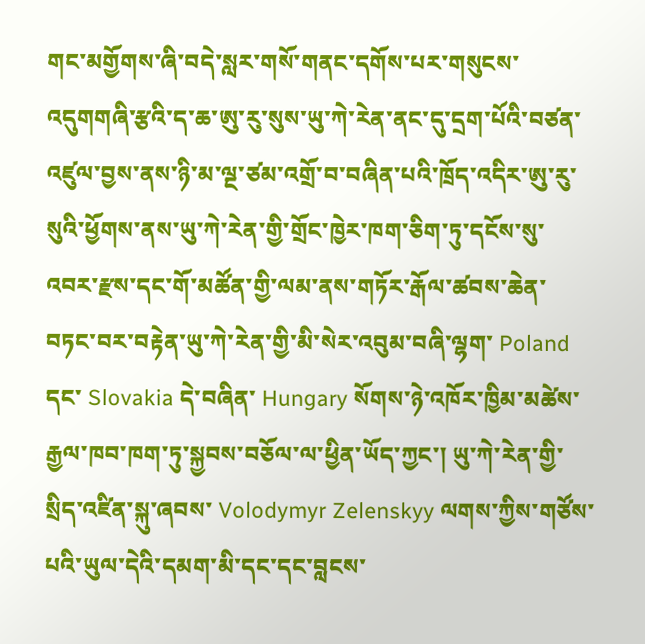གང་མགྱོགས་ཞི་བདེ་སླར་གསོ་གནང་དགོས་པར་གསུངས་འདུགགཞི་རྩའི་ད་ཆ་ཨུ་རུ་སུས་ཡུ་ཀེ་རེན་ནང་དུ་དྲག་པོའི་བཙན་འཛུལ་བྱས་ནས་ཉི་མ་ལྔ་ཙམ་འགྲོ་བ་བཞིན་པའི་ཁྲོད་འདིར་ཨུ་རུ་སུའི་ཕྱོགས་ནས་ཡུ་ཀེ་རེན་གྱི་གྲོང་ཁྱེར་ཁག་ཅིག་ཏུ་དངོས་སུ་འབར་རྫས་དང་གོ་མཚོན་གྱི་ལམ་ནས་གཏོར་རྒོལ་ཚབས་ཆེན་བཏང་བར་བརྟེན་ཡུ་ཀེ་རེན་གྱི་མི་སེར་འབུམ་བཞི་ལྷག་ Poland དང་ Slovakia དེ་བཞིན་ Hungary སོགས་ཉེ་འཁོར་ཁྱིམ་མཚེས་རྒྱལ་ཁབ་ཁག་ཏུ་སྐྱབས་བཅོལ་ལ་ཕྱིན་ཡོད་ཀྱང་། ཡུ་ཀེ་རེན་གྱི་སྲིད་འཛིན་སྐུ་ཞབས་ Volodymyr Zelenskyy ལགས་ཀྱིས་གཙོས་པའི་ཡུལ་དེའི་དམག་མི་དང་དང་བླངས་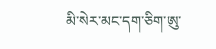མི་སེར་མང་དག་ཅིག་ཨུ་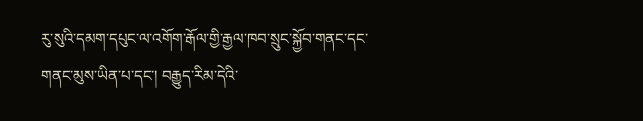རུ་སུའི་དམག་དཔུང་ལ་འགོག་རྒོལ་གྱི་རྒྱལ་ཁབ་སྲུང་སྐྱོབ་གནང་དང་གནང་མུས་ཡིན་པ་དང་། བརྒྱུད་རིམ་དེའི་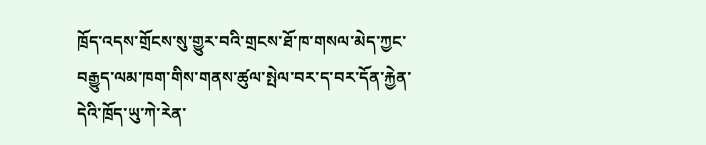ཁྲོད་འདས་གྲོངས་སུ་གྱུར་བའི་གྲངས་ཐོ་ཁ་གསལ་མེད་ཀྱང་བརྒྱུད་ལམ་ཁག་གིས་གནས་ཚུལ་སྤེལ་བར་ད་བར་དོན་རྐྱེན་དེའི་ཁྲོད་ཡུ་ཀེ་རེན་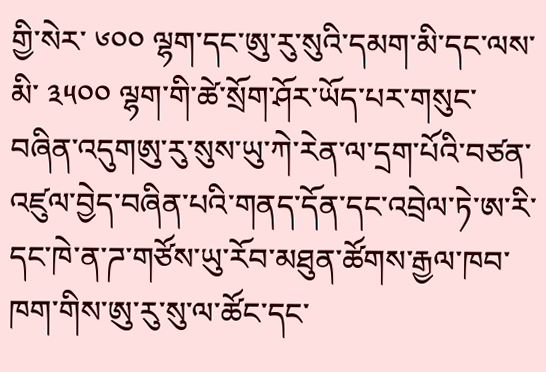གྱི་སེར་ ༦༠༠ ལྷག་དང་ཨུ་རུ་སུའི་དམག་མི་དང་ལས་མི་ ༣༥༠༠ ལྷག་གི་ཚེ་སྲོག་ཤོར་ཡོད་པར་གསུང་བཞིན་འདུགཨུ་རུ་སུས་ཡུ་ཀེ་རེན་ལ་དྲག་པོའི་བཙན་འཛུལ་བྱེད་བཞིན་པའི་གནད་དོན་དང་འབྲེལ་ཏེ་ཨ་རི་དང་ཁེ་ན་ཌ་གཙོས་ཡུ་རོབ་མཐུན་ཚོགས་རྒྱལ་ཁབ་ཁག་གིས་ཨུ་རུ་སུ་ལ་ཚོང་དང་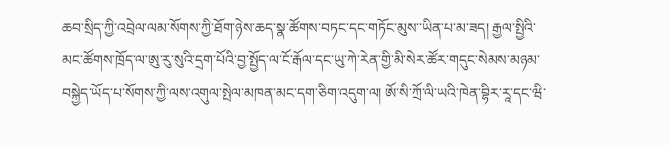ཆབ་སྲིད་ཀྱི་འབྲེལ་ལམ་སོགས་ཀྱི་ཐོག་ཉེས་ཆད་སྣ་ཚོགས་བཏང་དང་གཏོང་མུས་་ཡིན་པ་མ་ཟད། རྒྱལ་སྤྱིའི་མང་ཚོགས་ཁྲོད་ལ་ཨུ་རུ་སུའི་དྲག་པོའི་བྱ་སྤྱོད་ལ་ངོ་རྒོལ་དང་ཡུ་ཀེ་རེན་གྱི་མི་སེར་ཚོར་གདུང་སེམས་མཉམ་བསྐྱེད་ཡོད་པ་སོགས་ཀྱི་ལས་འགུལ་སྤེལ་མཁན་མང་དག་ཅིག་འདུག་ལ། ཨོ་སི་ཀྲོ་ལི་ཡའི་ཁེན་བྷིར་རཱ་དང་ཝི་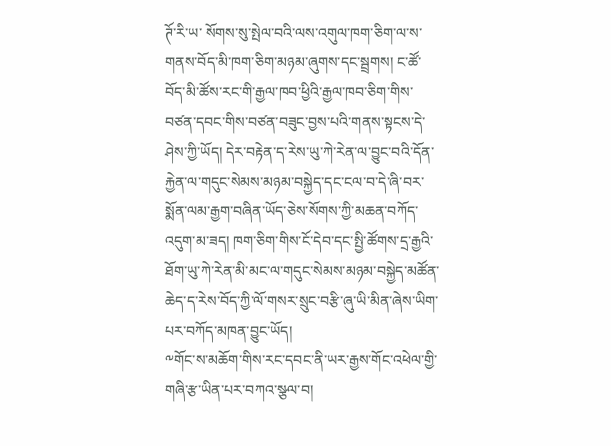ཊོ་རི་ཡ་ སོགས་སུ་སྤེལ་བའི་ལས་འགུལ་ཁག་ཅིག་ལ་ས་གནས་བོད་མི་ཁག་ཅིག་མཉམ་ཞུགས་དང་སྦྲགས། ང་ཚོ་བོད་མི་ཚོས་རང་གི་རྒྱལ་ཁབ་ཕྱིའི་རྒྱལ་ཁབ་ཅིག་གིས་བཙན་དབང་གིས་བཙན་བཟུང་བྱས་པའི་གནས་སྟངས་དེ་ཤེས་ཀྱི་ཡོད། དེར་བརྟེན་ད་རེས་ཡུ་ཀེ་རེན་ལ་བྱུང་བའི་དོན་རྐྱེན་ལ་གདུང་སེམས་མཉམ་བསྐྱེད་དང་ངལ་བ་དེ་ཞི་བར་སྨོན་ལམ་རྒྱག་བཞིན་ཡོད་ཅེས་སོགས་ཀྱི་མཆན་བཀོད་འདུག་མ་ཟད། ཁག་ཅིག་གིས་ངོ་དེབ་དང་སྤྱི་ཚོགས་དྲ་རྒྱའི་ཐོག་ཡུ་ཀེ་རེན་མི་མང་ལ་གདུང་སེམས་མཉམ་བསྐྱེད་མཚོན་ཆེད་ད་རེས་བོད་ཀྱི་ལོ་གསར་སྲུང་བརྩི་ཞུ་ཡི་མིན་ཞེས་ཡིག་པར་བཀོད་མཁན་བྱུང་ཡོད།
༸གོང་ས་མཆོག་གིས་རང་དབང་ནི་ཡར་རྒྱས་གོང་འཕེལ་གྱི་གཞི་རྩ་ཡིན་པར་བཀའ་སྩལ་བ།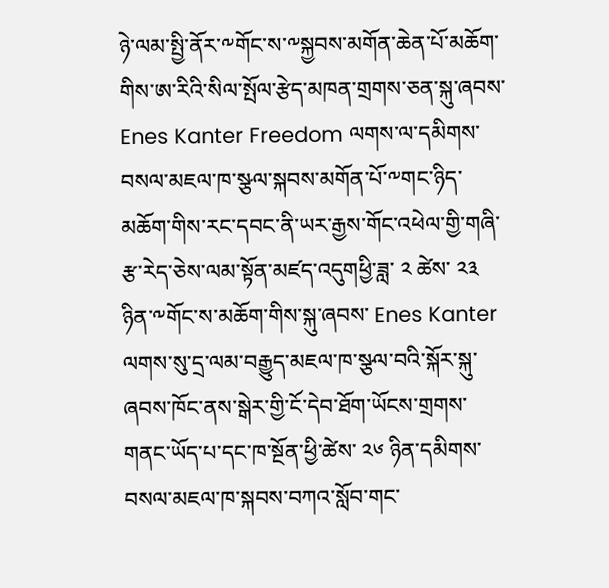ཉེ་ལམ་སྤྱི་ནོར་༸གོང་ས་༸སྐྱབས་མགོན་ཆེན་པོ་མཆོག་གིས་ཨ་རིའི་སིལ་སྤོལ་རྩེད་མཁན་གྲགས་ཅན་སྐུ་ཞབས་ Enes Kanter Freedom ལགས་ལ་དམིགས་བསལ་མཇལ་ཁ་སྩལ་སྐབས་མགོན་པོ་༸གང་ཉིད་མཆོག་གིས་རང་དབང་ནི་ཡར་རྒྱས་གོང་འཕེལ་གྱི་གཞི་རྩ་རེད་ཅེས་ལམ་སྟོན་མཛད་འདུགཕྱི་ཟླ་ ༢ ཚེས་ ༢༣ ཉིན་༸གོང་ས་མཆོག་གིས་སྐུ་ཞབས་ Enes Kanter ལགས་སུ་དྲ་ལམ་བརྒྱུད་མཇལ་ཁ་སྩལ་བའི་སྐོར་སྐུ་ཞབས་ཁོང་ནས་སྒེར་གྱི་ངོ་དེབ་ཐོག་ཡོངས་གྲགས་གནང་ཡོད་པ་དང་ཁ་སྔོན་ཕྱི་ཚེས་ ༢༦ ཉིན་དམིགས་བསལ་མཇལ་ཁ་སྐབས་བཀའ་སློབ་གང་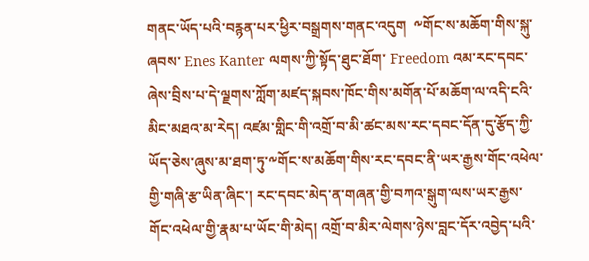གནང་ཡོད་པའི་བརྙན་པར་ཕྱིར་བསྒྲགས་གནང་འདུག  ༸གོང་ས་མཆོག་གིས་སྐུ་ཞབས་ Enes Kanter ལགས་ཀྱི་སྟོད་ཐུང་ཐོག་ Freedom འམ་རང་དབང་ཞེས་བྲིས་པ་དེ་ལྗགས་ཀློག་མཛད་སྐབས་ཁོང་གིས་མགོན་པོ་མཆོག་ལ་འདི་ངའི་མིང་མཐའ་མ་རེད། འཛམ་གླིང་གི་འགྲོ་བ་མི་ཚང་མས་རང་དབང་དོན་དུ་རྩོད་ཀྱི་ཡོད་ཅེས་ཞུས་མ་ཐག་ཏུ་༸གོང་ས་མཆོག་གིས་རང་དབང་ནི་ཡར་རྒྱས་གོང་འཕེལ་གྱི་གཞི་རྩ་ཡིན་ཞིང་། རང་དབང་མེད་ན་གཞན་གྱི་བཀའ་སྒུག་ལས་ཡར་རྒྱས་གོང་འཕེལ་གྱི་རྣམ་པ་ཡོང་གི་མེད། འགྲོ་བ་མིར་ལེགས་ཉེས་བླང་དོར་འབྱེད་པའི་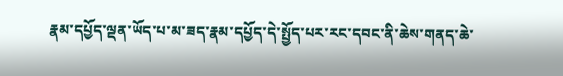རྣམ་དཔྱོད་ལྡན་ཡོད་པ་མ་ཟད་རྣམ་དཔྱོད་དེ་སྤྱོད་པར་རང་དབང་ནི་ཆེས་གནད་ཆེ་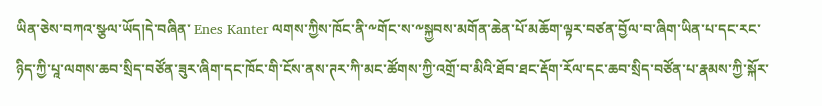ཡིན་ཅེས་བཀའ་སྩལ་ཡོད།དེ་བཞིན་ Enes Kanter ལགས་ཀྱིས་ཁོང་ནི་༸གོང་ས་༸སྐྱབས་མགོན་ཆེན་པོ་མཆོག་ལྟར་བཙན་བྱོལ་བ་ཞིག་ཡིན་པ་དང་རང་ཉིད་ཀྱི་པཱ་ལགས་ཆབ་སྲིད་བཙོན་ཟུར་ཞིག་དང་ཁོང་གི་ངོས་ནས་ཊར་ཀི་མང་ཚོགས་ཀྱི་འགྲོ་བ་མིའི་ཐོབ་ཐང་རྡོག་རོལ་དང་ཆབ་སྲིད་བཙོན་པ་རྣམས་ཀྱི་སྐོར་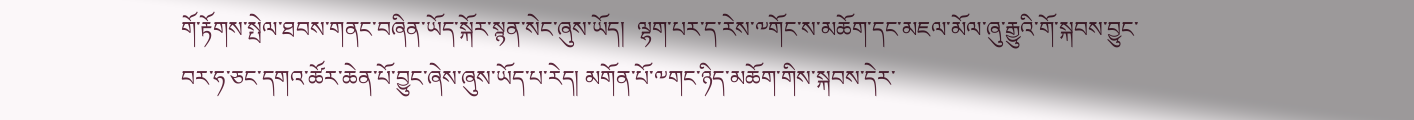གོ་རྟོགས་སྤེལ་ཐབས་གནང་བཞིན་ཡོད་སྐོར་སྙན་སེང་ཞུས་ཡོད།  ལྷག་པར་ད་རེས་༸གོང་ས་མཆོག་དང་མཇལ་མོལ་ཞུ་རྒྱུའི་གོ་སྐབས་བྱུང་བར་ཧ་ཅང་དགའ་ཚོར་ཆེན་པོ་བྱུང་ཞེས་ཞུས་ཡོད་པ་རེད། མགོན་པོ་༸གང་ཉིད་མཆོག་གིས་སྐབས་དེར་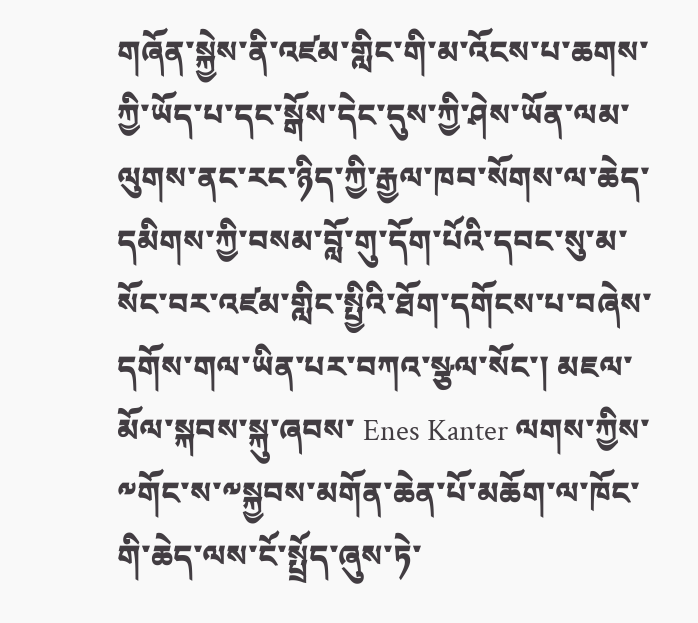གཞོན་སྐྱེས་ནི་འཛམ་གླིང་གི་མ་འོངས་པ་ཆགས་ཀྱི་ཡོད་པ་དང་སྒོས་དེང་དུས་ཀྱི་ཤེས་ཡོན་ལམ་ལུགས་ནང་རང་ཉིད་ཀྱི་རྒྱལ་ཁབ་སོགས་ལ་ཆེད་དམིགས་ཀྱི་བསམ་བློ་གུ་དོག་པོའི་དབང་སུ་མ་སོང་བར་འཛམ་གླིང་སྤྱིའི་ཐོག་དགོངས་པ་བཞེས་དགོས་གལ་ཡིན་པར་བཀའ་སྩལ་སོང་། མཇལ་མོལ་སྐབས་སྐུ་ཞབས་ Enes Kanter ལགས་ཀྱིས་༸གོང་ས་༸སྐྱབས་མགོན་ཆེན་པོ་མཆོག་ལ་ཁོང་གི་ཆེད་ལས་ངོ་སྤྲོད་ཞུས་ཏེ་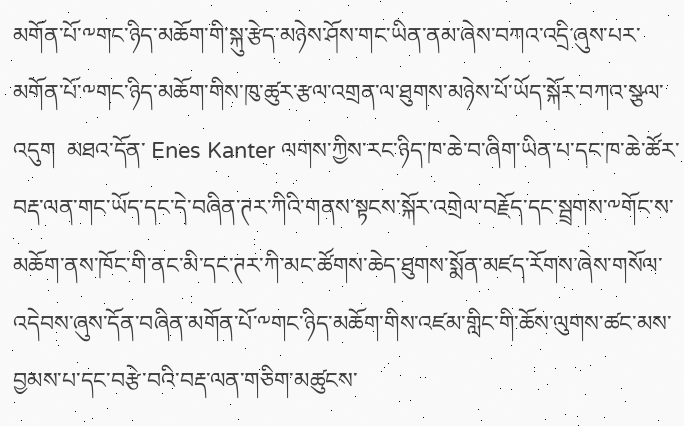མགོན་པོ་༸གང་ཉིད་མཆོག་གི་སྐུ་རྩེད་མཉེས་ཤོས་གང་ཡིན་ནམ་ཞེས་བཀའ་འདྲི་ཞུས་པར་མགོན་པོ་༸གང་ཉིད་མཆོག་གིས་ཁུ་ཚུར་རྩལ་འགྲན་ལ་ཐུགས་མཉེས་པོ་ཡོད་སྐོར་བཀའ་སྩལ་འདུག  མཐའ་དོན་ Enes Kanter ལགས་ཀྱིས་རང་ཉིད་ཁ་ཆེ་བ་ཞིག་ཡིན་པ་དང་ཁ་ཆེ་ཚོར་བརྡ་ལན་གང་ཡོད་དང་དེ་བཞིན་ཊར་ཀིའི་གནས་སྟངས་སྐོར་འགྲེལ་བརྗོད་དང་སྦྲགས་༸གོང་ས་མཆོག་ནས་ཁོང་གི་ནང་མི་དང་ཊར་ཀི་མང་ཚོགས་ཆེད་ཐུགས་སྨོན་མཛད་རོགས་ཞེས་གསོལ་འདེབས་ཞུས་དོན་བཞིན་མགོན་པོ་༸གང་ཉིད་མཆོག་གིས་འཛམ་གླིང་གི་ཆོས་ལུགས་ཚང་མས་བྱམས་པ་དང་བརྩེ་བའི་བརྡ་ལན་གཅིག་མཚུངས་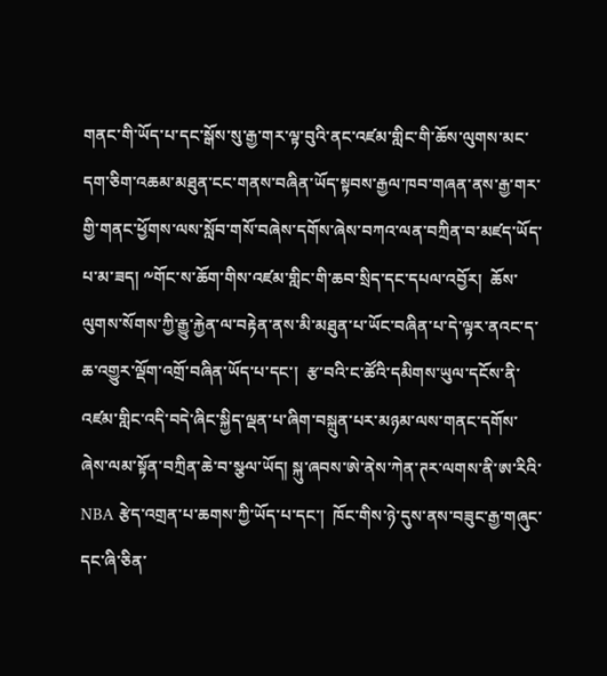གནང་གི་ཡོད་པ་དང་སྒོས་སུ་རྒྱ་གར་ལྟ་བུའི་ནང་འཛམ་གླིང་གི་ཆོས་ལུགས་མང་དག་ཅིག་འཆམ་མཐུན་ངང་གནས་བཞིན་ཡོད་སྟབས་རྒྱལ་ཁབ་གཞན་ནས་རྒྱ་གར་གྱི་གནང་ཕྱོགས་ལས་སློབ་གསོ་བཞེས་དགོས་ཞེས་བཀའ་ལན་བཀྲིན་བ་མཛད་ཡོད་པ་མ་ཟད། ༸གོང་ས་ཆོག་གིས་འཛམ་གླིང་གི་ཆབ་སྲིད་དང་དཔལ་འབྱོར།  ཆོས་ལུགས་སོགས་ཀྱི་རྒྱུ་རྐྱེན་ལ་བརྟེན་ནས་མི་མཐུན་པ་ཡོང་བཞིན་པ་དེ་ལྟར་ནའང་ད་ཆ་འགྱུར་ལྡོག་འགྲོ་བཞིན་ཡོད་པ་དང་།  རྩ་བའི་ང་ཚོའི་དམིགས་ཡུལ་དངོས་ནི་འཛམ་གླིང་འདི་བདེ་ཞིང་སྐྱིད་ལྡན་པ་ཞིག་བསྐྲུན་པར་མཉམ་ལས་གནང་དགོས་ཞེས་ལམ་སྟོན་བཀྲིན་ཆེ་བ་སྩལ་ཡོད། སྐུ་ཞབས་ཨེ་ནེས་ཀེན་ཊར་ལགས་ནི་ཨ་རིའི་ NBA རྩེད་འགྲན་པ་ཆགས་ཀྱི་ཡོད་པ་དང་།  ཁོང་གིས་ཉེ་དུས་ནས་བཟུང་རྒྱ་གཞུང་དང་ཞི་ཅིན་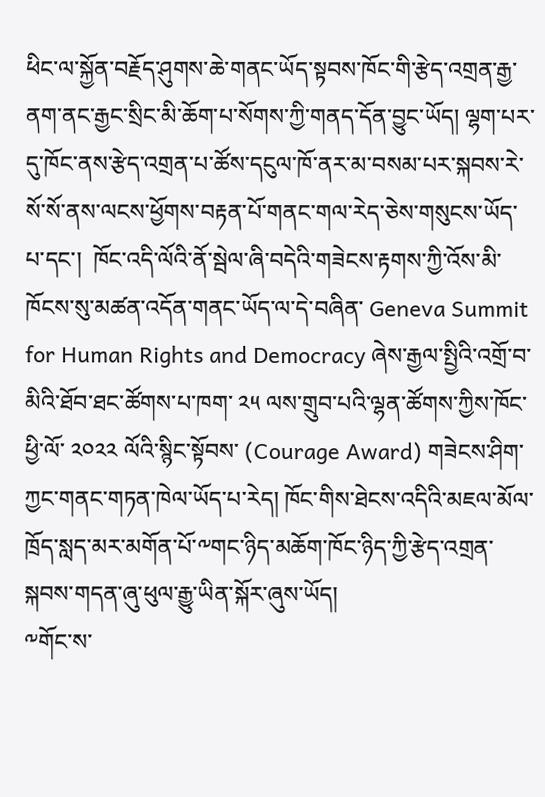ཕིང་ལ་སྐྱོན་བརྗོད་ཤུགས་ཆེ་གནང་ཡོད་སྟབས་ཁོང་གི་རྩེད་འགྲན་རྒྱ་ནག་ནང་རྒྱང་སྲིང་མི་ཆོག་པ་སོགས་ཀྱི་གནད་དོན་བྱུང་ཡོད། ལྷག་པར་དུ་ཁོང་ནས་རྩེད་འགྲན་པ་ཚོས་དངུལ་ཁོ་ནར་མ་བསམ་པར་སྐབས་རེ་སོ་སོ་ནས་ལངས་ཕྱོགས་བརྟན་པོ་གནང་གལ་རེད་ཅེས་གསུངས་ཡོད་པ་དང་།  ཁོང་འདི་ལོའི་ནོ་སྦེལ་ཞི་བདེའི་གཟེངས་རྟགས་ཀྱི་འོས་མི་ཁོངས་སུ་མཚན་འདོན་གནང་ཡོད་ལ་དེ་བཞིན་ Geneva Summit for Human Rights and Democracy ཞེས་རྒྱལ་སྤྱིའི་འགྲོ་བ་མིའི་ཐོབ་ཐང་ཚོགས་པ་ཁག་ ༢༥ ལས་གྲུབ་པའི་ལྷན་ཚོགས་ཀྱིས་ཁོང་ཕྱི་ལོ་ ༢༠༢༢ ལོའི་སྙིང་སྟོབས་ (Courage Award) གཟེངས་ཤིག་ཀྱང་གནང་གཏན་ཁེལ་ཡོད་པ་རེད། ཁོང་གིས་ཐེངས་འདིའི་མཇལ་མོལ་ཁྲོད་སླད་མར་མགོན་པོ་༸གང་ཉིད་མཆོག་ཁོང་ཉིད་ཀྱི་རྩེད་འགྲན་སྐབས་གདན་ཞུ་ཕུལ་རྒྱུ་ཡིན་སྐོར་ཞུས་ཡོད།
༸གོང་ས་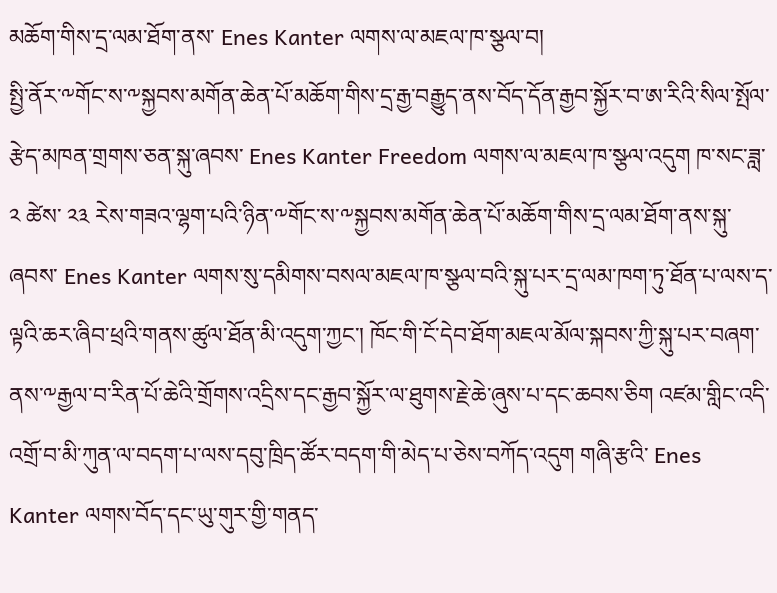མཆོག་གིས་དྲ་ལམ་ཐོག་ནས་ Enes Kanter ལགས་ལ་མཇལ་ཁ་སྩལ་བ།
སྤྱི་ནོར་༸གོང་ས་༸སྐྱབས་མགོན་ཆེན་པོ་མཆོག་གིས་དྲ་རྒྱ་བརྒྱུད་ནས་བོད་དོན་རྒྱབ་སྐྱོར་བ་ཨ་རིའི་སིལ་སྤོལ་རྩེད་མཁན་གྲགས་ཅན་སྐུ་ཞབས་ Enes Kanter Freedom ལགས་ལ་མཇལ་ཁ་སྩལ་འདུག ཁ་སང་ཟླ་ ༢ ཚེས་ ༢༣ རེས་གཟའ་ལྷག་པའི་ཉིན་༸གོང་ས་༸སྐྱབས་མགོན་ཆེན་པོ་མཆོག་གིས་དྲ་ལམ་ཐོག་ནས་སྐུ་ཞབས་ Enes Kanter ལགས་སུ་དམིགས་བསལ་མཇལ་ཁ་སྩལ་བའི་སྐུ་པར་དྲ་ལམ་ཁག་ཏུ་ཐོན་པ་ལས་ད་ལྟའི་ཆར་ཞིབ་ཕྲའི་གནས་ཚུལ་ཐོན་མི་འདུག་ཀྱང་། ཁོང་གི་ངོ་དེབ་ཐོག་མཇལ་མོལ་སྐབས་ཀྱི་སྐུ་པར་བཞག་ནས་༸རྒྱལ་བ་རིན་པོ་ཆེའི་གྲོགས་འདྲིས་དང་རྒྱབ་སྐྱོར་ལ་ཐུགས་རྗེ་ཆེ་ཞུས་པ་དང་ཆབས་ཅིག འཛམ་གླིང་འདི་འགྲོ་བ་མི་ཀུན་ལ་བདག་པ་ལས་དབུ་ཁྲིད་ཚོར་བདག་གི་མེད་པ་ཅེས་བཀོད་འདུག གཞི་རྩའི་ Enes Kanter ལགས་བོད་དང་ཡུ་གུར་གྱི་གནད་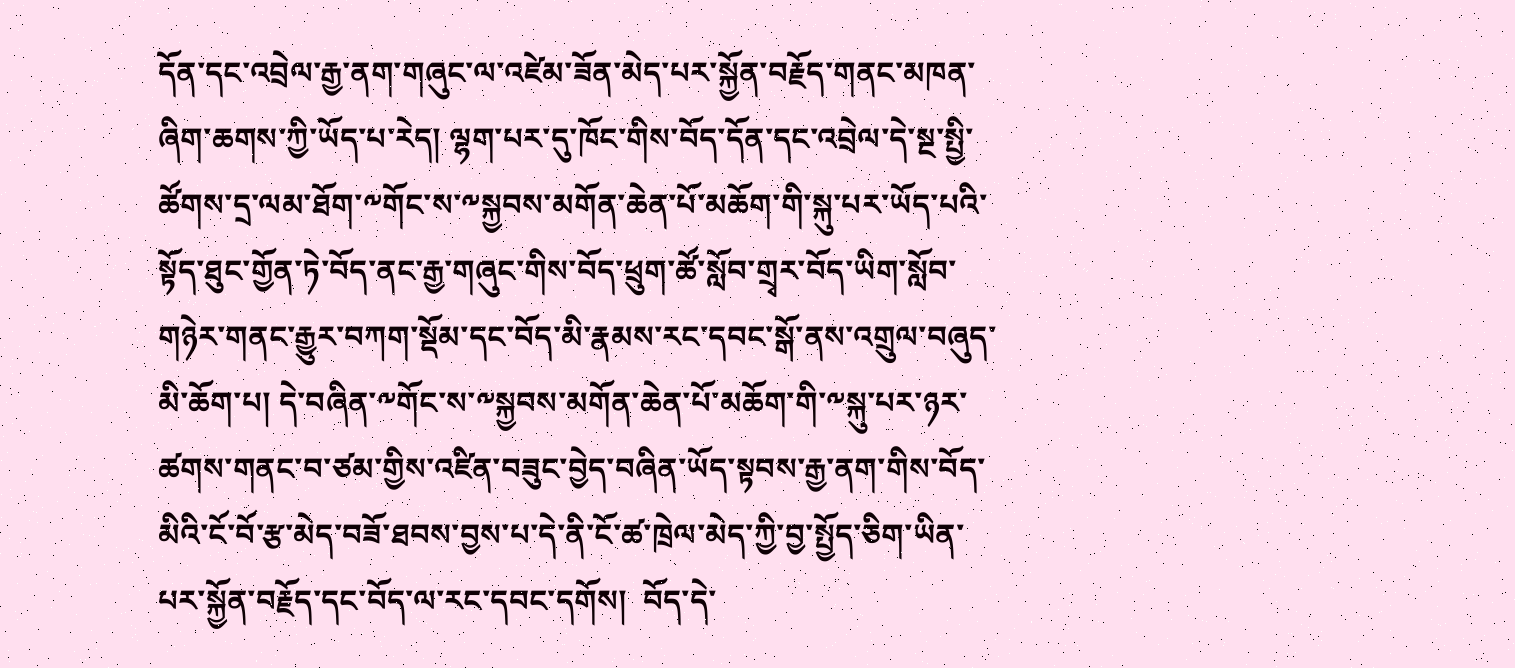དོན་དང་འབྲེལ་རྒྱ་ནག་གཞུང་ལ་འཛེམ་ཟོན་མེད་པར་སྐྱོན་བརྗོད་གནང་མཁན་ཞིག་ཆགས་ཀྱི་ཡོད་པ་རེད། ལྷག་པར་དུ་ཁོང་གིས་བོད་དོན་དང་འབྲེལ་དེ་སྔ་སྤྱི་ཚོགས་དྲ་ལམ་ཐོག་༸གོང་ས་༸སྐྱབས་མགོན་ཆེན་པོ་མཆོག་གི་སྐུ་པར་ཡོད་པའི་སྟོད་ཐུང་གྱོན་ཏེ་བོད་ནང་རྒྱ་གཞུང་གིས་བོད་ཕྲུག་ཚོ་སློབ་གྲྭར་བོད་ཡིག་སློབ་གཉེར་གནང་རྒྱུར་བཀག་སྡོམ་དང་བོད་མི་རྣམས་རང་དབང་སྒོ་ནས་འགྲུལ་བཞུད་མི་ཆོག་པ། དེ་བཞིན་༸གོང་ས་༸སྐྱབས་མགོན་ཆེན་པོ་མཆོག་གི་༸སྐུ་པར་ཉར་ཚགས་གནང་བ་ཙམ་གྱིས་འཛིན་བཟུང་བྱེད་བཞིན་ཡོད་སྟབས་རྒྱ་ནག་གིས་བོད་མིའི་ངོ་བོ་རྩ་མེད་བཟོ་ཐབས་བྱས་པ་དེ་ནི་ངོ་ཚ་ཁྲེལ་མེད་ཀྱི་བྱ་སྤྱོད་ཅིག་ཡིན་པར་སྐྱོན་བརྗོད་དང་བོད་ལ་རང་དབང་དགོས།  བོད་དེ་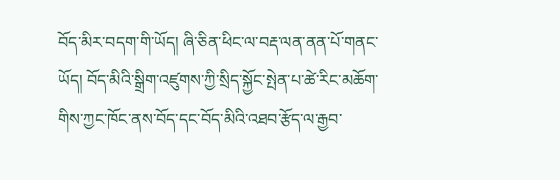བོད་མིར་བདག་གི་ཡོད། ཞི་ཅིན་ཕིང་ལ་བརྡ་ལན་ནན་པོ་གནང་ཡོད། བོད་མིའི་སྒྲིག་འཛུགས་ཀྱི་སྲིད་སྐྱོང་སྤེན་པ་ཚེ་རིང་མཆོག་གིས་ཀྱང་ཁོང་ནས་བོད་དང་བོད་མིའི་འཐབ་རྩོད་ལ་རྒྱབ་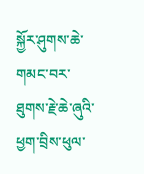སྐྱོར་ཤུགས་ཆེ་གམང་བར་ཐུགས་རྗེ་ཆེ་ཞུའི་ཕྱག་བྲིས་ཕུལ་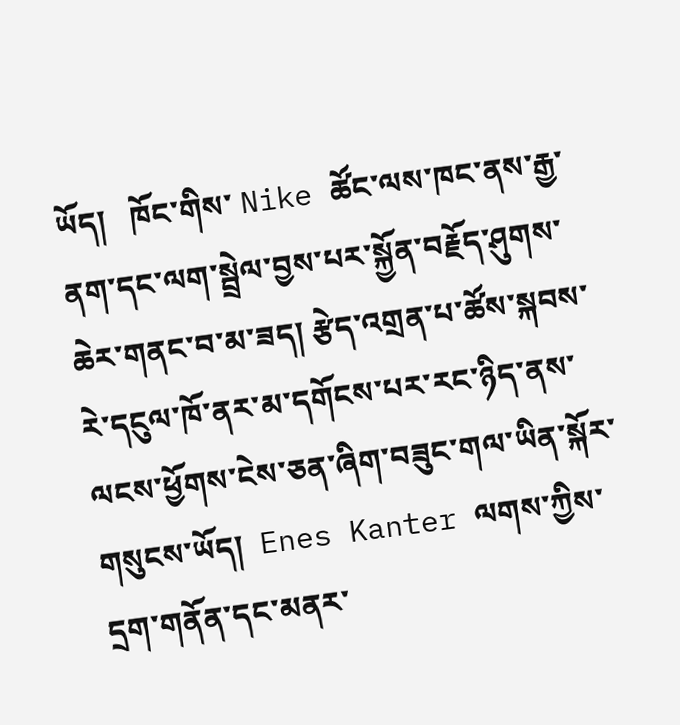ཡོད།   ཁོང་གིས་ Nike ཚོང་ལས་ཁང་ནས་རྒྱ་ནག་དང་ལག་སྦྲེལ་བྱས་པར་སྐྱོན་བརྗོད་ཤུགས་ཆེར་གནང་བ་མ་ཟད། རྩེད་འགྲན་པ་ཚོས་སྐབས་རེ་དངུལ་ཁོ་ནར་མ་དགོངས་པར་རང་ཉིད་ནས་ལངས་ཕྱོགས་ངེས་ཅན་ཞིག་བཟུང་གལ་ཡིན་སྐོར་གསུངས་ཡོད།  Enes Kanter ལགས་ཀྱིས་དྲག་གནོན་དང་མནར་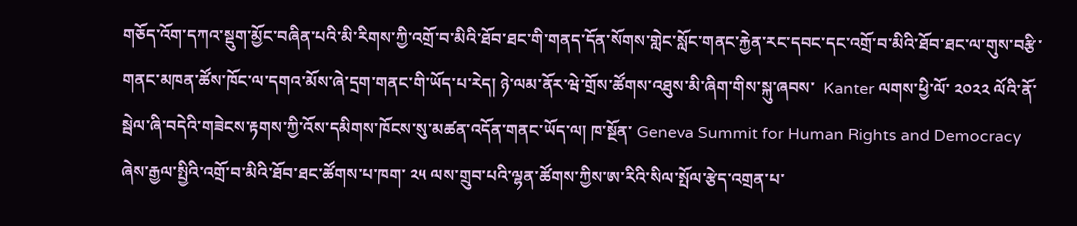གཅོད་འོག་དཀའ་སྡུག་མྱོང་བཞིན་པའི་མི་རིགས་ཀྱི་འགྲོ་བ་མིའི་ཐོབ་ཐང་གི་གནད་དོན་སོགས་གླེང་སློང་གནང་རྐྱེན་རང་དབང་དང་འགྲོ་བ་མིའི་ཐོབ་ཐང་ལ་གུས་བརྩི་གནང་མཁན་ཚོས་ཁོང་ལ་དགའ་མོས་ཞེ་དྲག་གནང་གི་ཡོད་པ་རེད། ཉེ་ལམ་ནོར་ཝེ་གྲོས་ཚོགས་འཐུས་མི་ཞིག་གིས་སྐུ་ཞབས་  Kanter ལགས་ཕྱི་ལོ་ ༢༠༢༢ ལོའི་ནོ་སྦེལ་ཞི་བདེའི་གཟེངས་རྟགས་ཀྱི་འོས་དམིགས་ཁོངས་སུ་མཚན་འདོན་གནང་ཡོད་ལ། ཁ་སྔོན་ Geneva Summit for Human Rights and Democracy ཞེས་རྒྱལ་སྤྱིའི་འགྲོ་བ་མིའི་ཐོབ་ཐང་ཚོགས་པ་ཁག་ ༢༥ ལས་གྲུབ་པའི་ལྷན་ཚོགས་ཀྱིས་ཨ་རིའི་སིལ་སྤོལ་རྩེད་འགྲན་པ་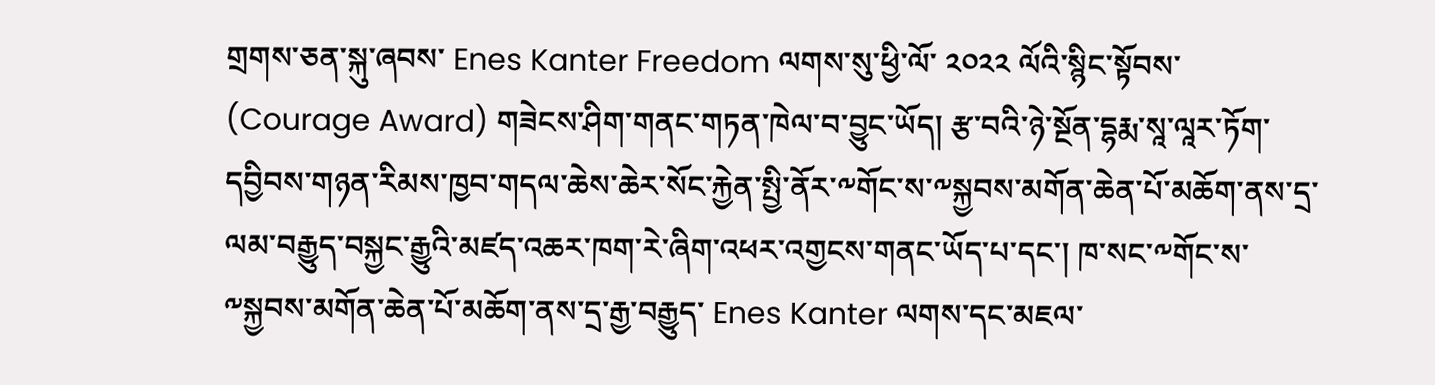གྲགས་ཅན་སྐུ་ཞབས་ Enes Kanter Freedom ལགས་སུ་ཕྱི་ལོ་ ༢༠༢༢ ལོའི་སྙིང་སྟོབས་ (Courage Award) གཟེངས་ཤིག་གནང་གཏན་ཁེལ་བ་བྱུང་ཡོད། རྩ་བའི་ཉེ་སྔོན་དྷརྨ་སཱ་ལཱར་ཏོག་དབྱིབས་གཉན་རིམས་ཁྱབ་གདལ་ཆེས་ཆེར་སོང་རྐྱེན་སྤྱི་ནོར་༸གོང་ས་༸སྐྱབས་མགོན་ཆེན་པོ་མཆོག་ནས་དྲ་ལམ་བརྒྱུད་བསྐྱང་རྒྱུའི་མཛད་འཆར་ཁག་རེ་ཞིག་འཕར་འགྱངས་གནང་ཡོད་པ་དང་། ཁ་སང་༸གོང་ས་༸སྐྱབས་མགོན་ཆེན་པོ་མཆོག་ནས་དྲ་རྒྱ་བརྒྱུད་ Enes Kanter ལགས་དང་མཇལ་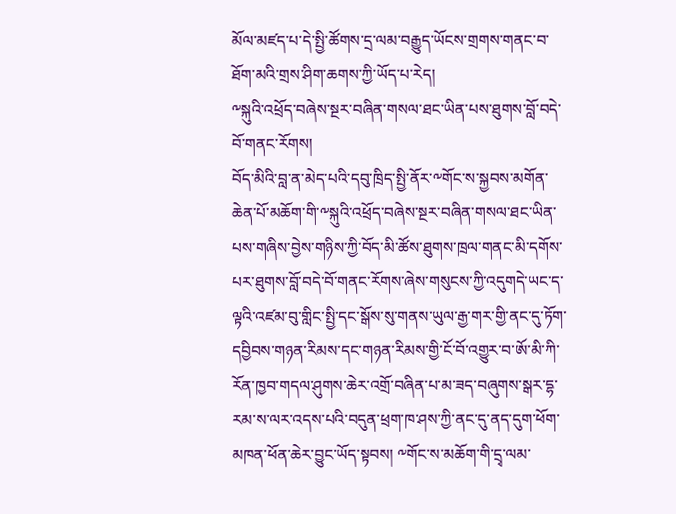མོལ་མཛད་པ་དེ་སྤྱི་ཚོགས་དྲ་ལམ་བརྒྱུད་ཡོངས་གྲགས་གནང་བ་ཐོག་མའི་གྲས་ཤིག་ཆགས་ཀྱི་ཡོད་པ་རེད།
༸སྐུའི་འཕྲོད་བཞེས་སྔར་བཞིན་གསལ་ཐང་ཡིན་པས་ཐུགས་བློ་བདེ་བོ་གནང་རོགས།
བོད་མིའི་བླ་ན་མེད་པའི་དབུ་ཁྲིད་སྤྱི་ནོར་༸གོང་ས་སྐྱབས་མགོན་ཆེན་པོ་མཆོག་གི་༸སྐུའི་འཕྲོད་བཞེས་སྔར་བཞིན་གསལ་ཐང་ཡིན་པས་གཞིས་བྱེས་གཉིས་ཀྱི་བོད་མི་ཚོས་ཐུགས་ཁྲལ་གནང་མི་དགོས་པར་ཐུགས་བློ་བདེ་བོ་གནང་རོགས་ཞེས་གསུངས་ཀྱི་འདུགདེ་ཡང་ད་ལྟའི་འཛམ་བུ་གླིང་སྤྱི་དང་སྒོས་སུ་གནས་ཡུལ་རྒྱ་གར་གྱི་ནང་དུ་ཏོག་དབྱིབས་གཉན་རིམས་དང་གཉན་རིམས་གྱི་ངོ་བོ་འགྱུར་བ་ཨོ་མི་ཀི་རོན་ཁྱབ་གདལ་ཤུགས་ཆེར་འགྲོ་བཞིན་པ་མ་ཟད་བཞུགས་སྒར་དྷ་རམ་ས་ལར་འདས་པའི་བདུན་ཕྲག་ཁ་ཤས་ཀྱི་ནང་དུ་ནད་དུག་ཕོག་མཁན་ཕོན་ཆེར་བྱུང་ཡོད་སྟབས། ༸གོང་ས་མཆོག་གི་དྲྭ་ལམ་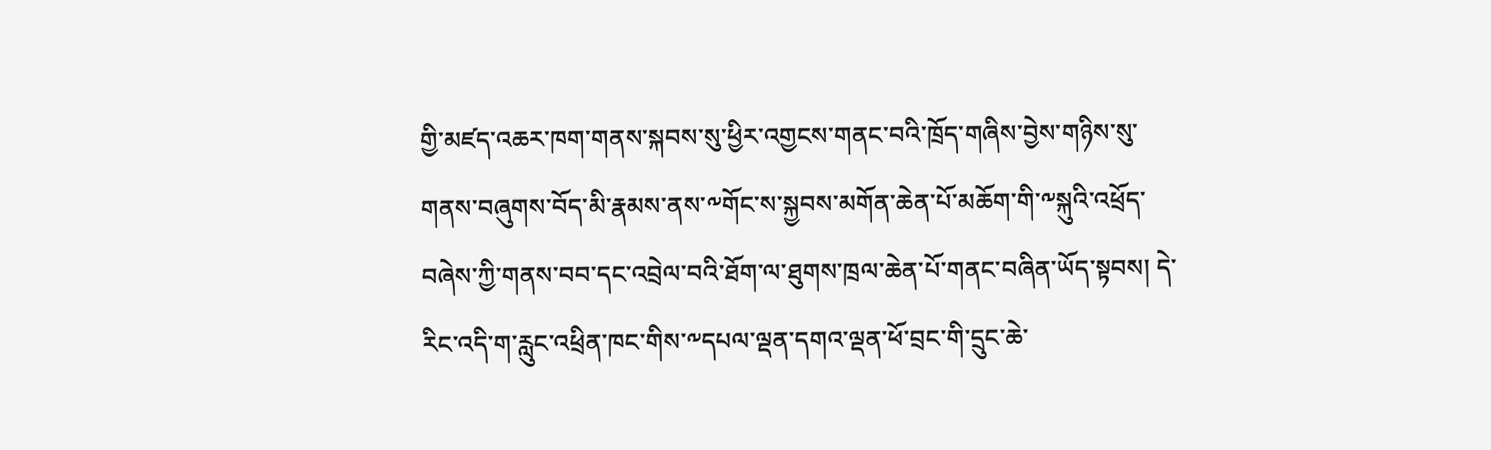གྱི་མཛད་འཆར་ཁག་གནས་སྐབས་སུ་ཕྱིར་འགྱངས་གནང་བའི་ཁྲོད་གཞིས་བྱེས་གཉིས་སུ་གནས་བཞུགས་བོད་མི་རྣམས་ནས་༸གོང་ས་སྐྱབས་མགོན་ཆེན་པོ་མཆོག་གི་༸སྐུའི་འཕྲོད་བཞེས་ཀྱི་གནས་བབ་དང་འབྲེལ་བའི་ཐོག་ལ་ཐུགས་ཁྲལ་ཆེན་པོ་གནང་བཞིན་ཡོད་སྟབས། དེ་རིང་འདི་ག་རླུང་འཕྲིན་ཁང་གིས་༸དཔལ་ལྡན་དགའ་ལྡན་ཕོ་བྲང་གི་དྲུང་ཆེ་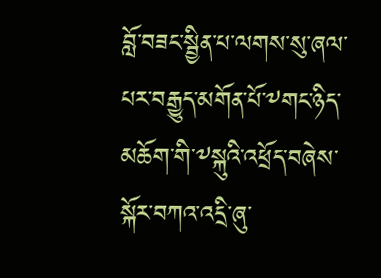བློ་བཟང་སྦྱིན་པ་ལགས་སུ་ཞལ་པར་བརྒྱུད་མགོན་པོ་༸གང་ཉིད་མཆོག་གི་༸སྐུའི་འཕྲོད་བཞེས་སྐོར་བཀའ་འདྲི་ཞུ་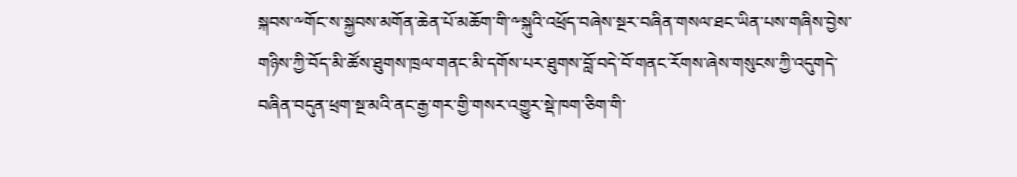སྐབས་༸གོང་ས་སྐྱབས་མགོན་ཆེན་པོ་མཆོག་གི་༸སྐུའི་འཕྲོད་བཞེས་སྔར་བཞིན་གསལ་ཐང་ཡིན་པས་གཞིས་བྱེས་གཉིས་ཀྱི་བོད་མི་ཚོས་ཐུགས་ཁྲལ་གནང་མི་དགོས་པར་ཐུགས་བློ་བདེ་བོ་གནང་རོགས་ཞེས་གསུངས་ཀྱི་འདུགདེ་བཞིན་བདུན་ཕྲག་སྔ་མའི་ནང་རྒྱ་གར་གྱི་གསར་འགྱུར་སྡེ་ཁག་ཅིག་གི་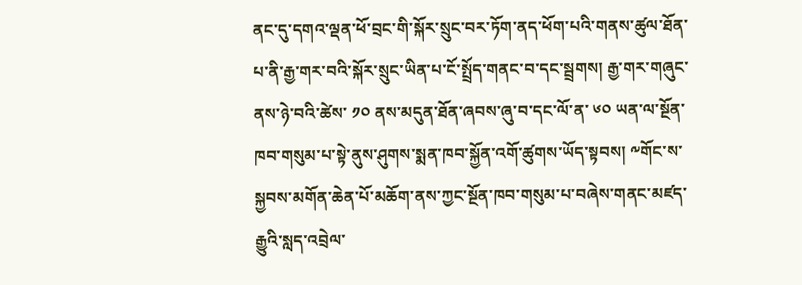ནང་དུ་དགའ་ལྡན་ཕོ་བྲང་གི་སྐོར་སྲུང་བར་ཏོག་ནད་ཕོག་པའི་གནས་ཚུལ་ཐོན་པ་ནི་རྒྱ་གར་བའི་སྐོར་སྲུང་ཡིན་པ་ངོ་སྤྲོད་གནང་བ་དང་སྦྲགས། རྒྱ་གར་གཞུང་ནས་ཉེ་བའི་ཚེས་ ༡༠ ནས་མདུན་ཐོན་ཞབས་ཞུ་བ་དང་ལོ་ན་ ༦༠ ཡན་ལ་སྔོན་ཁབ་གསུམ་པ་སྟེ་ནུས་ཤུགས་སྨན་ཁབ་སྐྱོན་འགོ་ཚུགས་ཡོད་སྟབས། ༸གོང་ས་སྐྱབས་མགོན་ཆེན་པོ་མཆོག་ནས་ཀྱང་སྔོན་ཁབ་གསུམ་པ་བཞེས་གནང་མཛད་རྒྱུའི་སླད་འབྲེལ་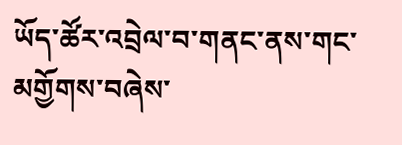ཡོད་ཚོར་འབྲེལ་བ་གནང་ནས་གང་མགྱོགས་བཞེས་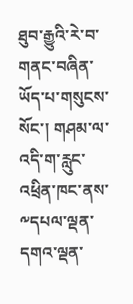ཐུབ་རྒྱུའི་རེ་བ་གནང་བཞིན་ཡོད་པ་གསུངས་སོང་། གཤམ་ལ་འདི་ག་རླུང་འཕྲིན་ཁང་ནས་༸དཔལ་ལྡན་དགའ་ལྡན་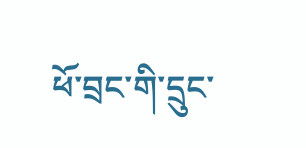ཕོ་བྲང་གི་དྲུང་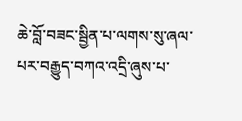ཆེ་བློ་བཟང་སྦྱིན་པ་ལགས་སུ་ཞལ་པར་བརྒྱུད་བཀའ་འདྲི་ཞུས་པ་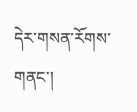དེར་གསན་རོགས་གནང་།